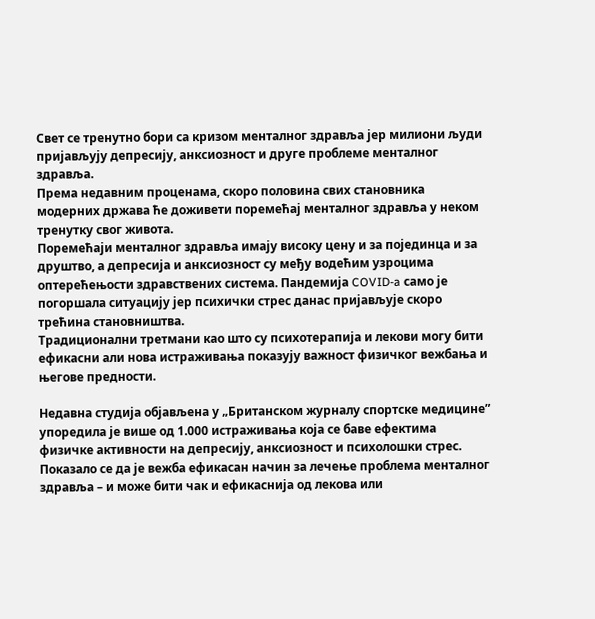Свет се тренутно бори са кризом менталног здравља јер милиони људи пријављују депресију, анксиозност и друге проблеме менталног здравља.
Према недавним проценама, скоро половина свих становника модерних држава ће доживети поремећај менталног здравља у неком тренутку свог живота.
Поремећаји менталног здравља имају високу цену и за појединца и за друштво, а депресија и анксиозност су међу водећим узроцима оптерећењости здравствених система. Пандемија COVID-a само је погоршала ситуацију јер психички стрес данас пријављује скоро трећина становништва.
Традиционални третмани као што су психотерапија и лекови могу бити ефикасни али нова истраживања показују важност физичког вежбања и његове предности.

Недавна студија објављена у „Британском журналу спортске медицине” упоредила је више од 1.000 истраживања која се баве ефектима физичке активности на депресију, анксиозност и психолошки стрес. Показало се да је вежба ефикасан начин за лечење проблема менталног здравља – и може бити чак и ефикаснија од лекова или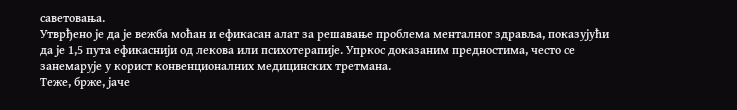саветовања.
Утврђено је да је вежба моћан и ефикасан алат за решавање проблема менталног здравља, показујући да је 1,5 пута ефикаснији од лекова или психотерапије. Упркос доказаним предностима, често се занемарује у корист конвенционалних медицинских третмана.
Теже, брже, јаче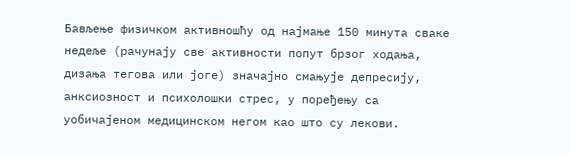Бављење физичком активношћу од најмање 150 минута сваке недеље (рачунају све активности попут брзог ходања, дизања тегова или јоге) значајно смањује депресију, анксиозност и психолошки стрес, у поређењу са уобичајеном медицинском негом као што су лекови.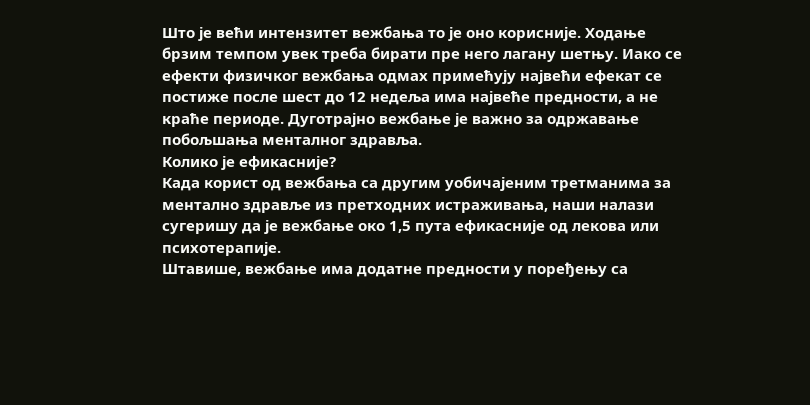Што је већи интензитет вежбања то је оно корисније. Ходање брзим темпом увек треба бирати пре него лагану шетњу. Иако се ефекти физичког вежбања одмах примећују највећи ефекат се постиже после шест до 12 недеља има највеће предности, а не краће периоде. Дуготрајно вежбање је важно за одржавање побољшања менталног здравља.
Колико је ефикасније?
Када корист од вежбања са другим уобичајеним третманима за ментално здравље из претходних истраживања, наши налази сугеришу да је вежбање око 1,5 пута ефикасније од лекова или психотерапије.
Штавише, вежбање има додатне предности у поређењу са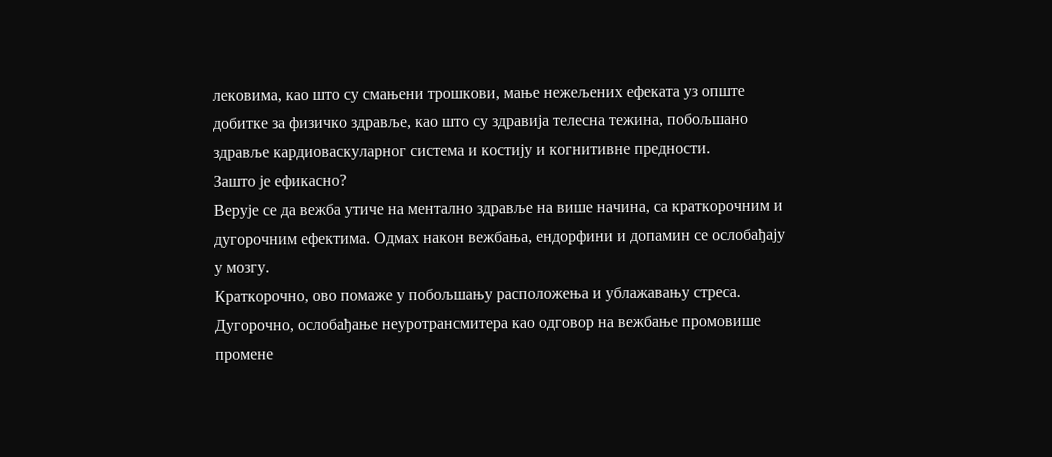лековима, као што су смањени трошкови, мање нежељених ефеката уз опште добитке за физичко здравље, као што су здравија телесна тежина, побољшано здравље кардиоваскуларног система и костију и когнитивне предности.
Зашто је ефикасно?
Верује се да вежба утиче на ментално здравље на више начина, са краткорочним и дугорочним ефектима. Одмах након вежбања, ендорфини и допамин се ослобађају у мозгу.
Краткорочно, ово помаже у побољшању расположења и ублажавању стреса. Дугорочно, ослобађање неуротрансмитера као одговор на вежбање промовише промене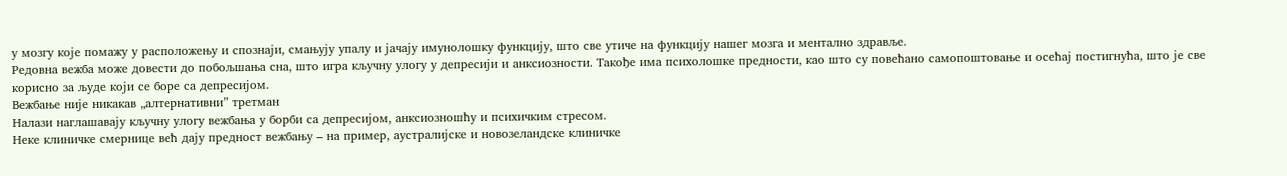у мозгу које помажу у расположењу и спознаји, смањују упалу и јачају имунолошку функцију, што све утиче на функцију нашег мозга и ментално здравље.
Редовна вежба може довести до побољшања сна, што игра кључну улогу у депресији и анксиозности. Такође има психолошке предности, као што су повећано самопоштовање и осећај постигнућа, што је све корисно за људе који се боре са депресијом.
Вежбање није никакав „алтернативни” третман
Налази наглашавају кључну улогу вежбања у борби са депресијом, анксиозношћу и психичким стресом.
Неке клиничке смернице већ дају предност вежбању – на пример, аустралијске и новозеландске клиничке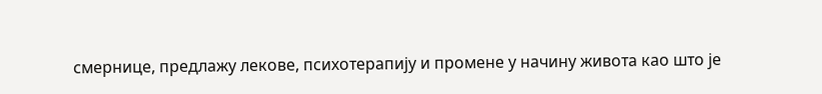смернице, предлажу лекове, психотерапију и промене у начину живота као што је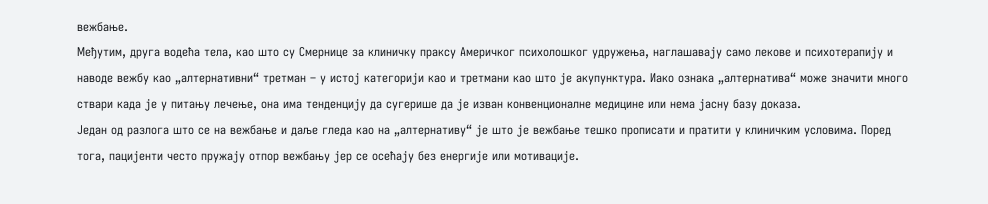вежбање.
Међутим, друга водећа тела, као што су Смернице за клиничку праксу Америчког психолошког удружења, наглашавају само лекове и психотерапију и наводе вежбу као „алтернативни“ третман – у истој категорији као и третмани као што је акупунктура. Иако ознака „алтернатива“ може значити много ствари када је у питању лечење, она има тенденцију да сугерише да је изван конвенционалне медицине или нема јасну базу доказа.
Један од разлога што се на вежбање и даље гледа као на „алтернативу“ је што је вежбање тешко прописати и пратити у клиничким условима. Поред тога, пацијенти често пружају отпор вежбању јер се осећају без енергије или мотивације.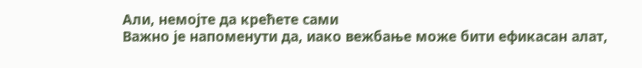Али, немојте да крећете сами
Важно је напоменути да, иако вежбање може бити ефикасан алат,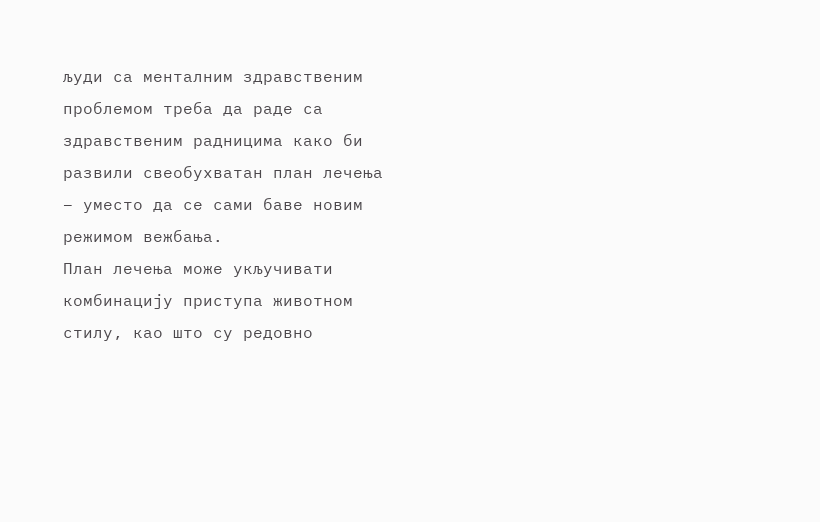људи са менталним здравственим проблемом треба да раде са здравственим радницима како би развили свеобухватан план лечења – уместо да се сами баве новим режимом вежбања.
План лечења може укључивати комбинацију приступа животном стилу, као што су редовно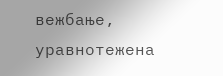вежбање, уравнотежена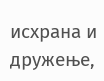исхрана и дружење,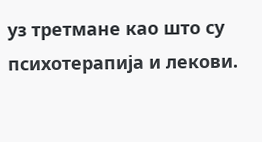уз третмане као што су психотерапија и лекови.